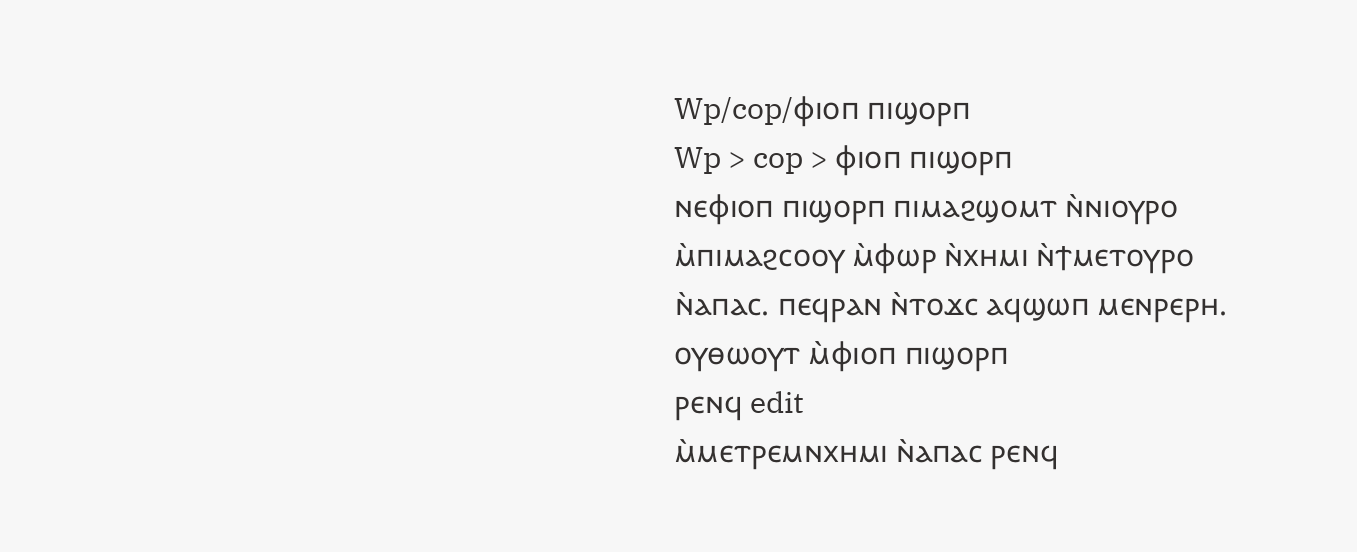Wp/cop/ⲫⲓⲟⲡ ⲡⲓϣⲟⲣⲡ
Wp > cop > ⲫⲓⲟⲡ ⲡⲓϣⲟⲣⲡ
ⲛⲉⲫⲓⲟⲡ ⲡⲓϣⲟⲣⲡ ⲡⲓⲙⲁϩϣⲟⲙⲧ ⲛ̀ⲛⲓⲟⲩⲣⲟ ⲙ̀ⲡⲓⲙⲁϩⲥⲟⲟⲩ ⲙ̀ⲫⲱⲣ ⲛ̀ⲭⲏⲙⲓ ⲛ̀ϯⲙⲉⲧⲟⲩⲣⲟ ⲛ̀ⲁⲡⲁⲥ. ⲡⲉϥⲣⲁⲛ ⲛ̀ⲧⲟϫⲥ ⲁϥϣⲱⲡ ⲙⲉⲛⲣⲉⲣⲏ.
ⲟⲩⲑⲱⲟⲩⲧ ⲙ̀ⲫⲓⲟⲡ ⲡⲓϣⲟⲣⲡ
ⲣⲉⲛϥ edit
ⲙ̀ⲙⲉⲧⲣⲉⲙⲛⲭⲏⲙⲓ ⲛ̀ⲁⲡⲁⲥ ⲣⲉⲛϥ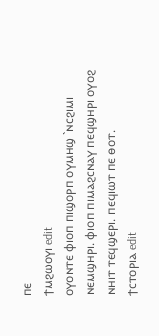ⲡⲉ
ϯⲙϩⲱⲟⲩⲓ edit
ⲟⲩⲟⲛⲧⲉ ⲫⲓⲟⲡ ⲡⲓϣⲟⲣⲡ ⲟⲩⲙⲏϣ `ⲛⲥϩⲓⲙⲓ ⲛⲉⲙϣⲏⲣⲓ. ⲫⲓⲟⲡ ⲡⲓⲙⲁϩⲥⲛⲁⲩ ⲡⲉϥϣⲏⲣⲓ ⲟⲩⲟϩ ⲛⲏⲓⲧ ⲧⲉϥϣⲉⲣⲓ. ⲡⲉϥⲓⲱⲧ ⲡⲉ ⲑⲟⲧ.
ϯⲥⲧⲟⲣⲓⲁ edit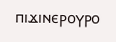ⲡⲓϫⲓⲛⲉⲣⲟⲩⲣⲟ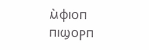ⲙ̀ⲫⲓⲟⲡ ⲡⲓϣⲟⲣⲡ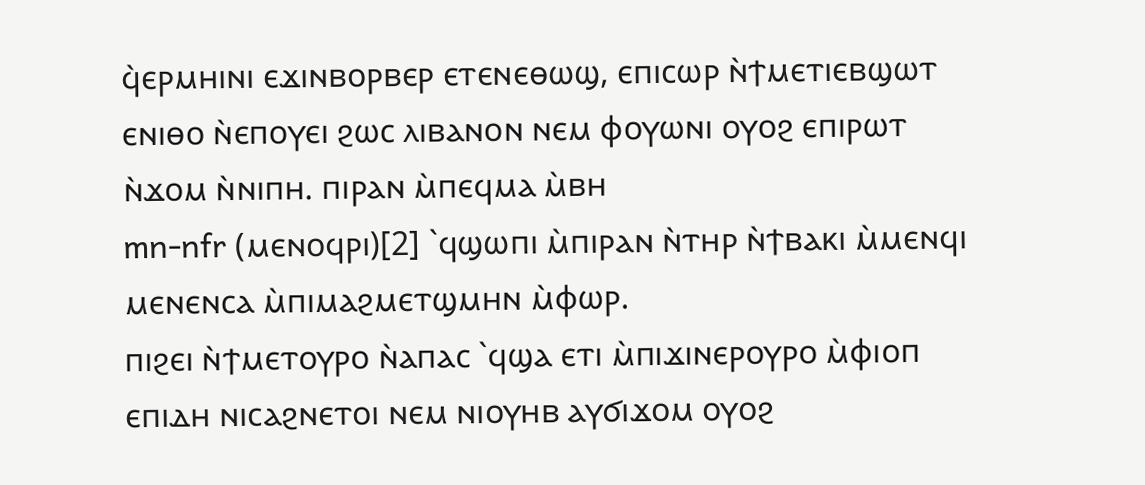ϥ̀ⲉⲣⲙⲏⲓⲛⲓ ⲉϫⲓⲛⲃⲟⲣⲃⲉⲣ ⲉⲧⲉⲛⲉⲑⲱϣ, ⲉⲡⲓⲥⲱⲣ ⲛ̀ϯⲙⲉⲧⲓⲉⲃϣⲱⲧ ⲉⲛⲓⲑⲟ ⲛ̀ⲉⲡⲟⲩⲉⲓ ϩⲱⲥ ⲗⲓⲃⲁⲛⲟⲛ ⲛⲉⲙ ⲫⲟⲩⲱⲛⲓ ⲟⲩⲟϩ ⲉⲡⲓⲣⲱⲧ ⲛ̀ϫⲟⲙ ⲛ̀ⲛⲓⲡⲏ. ⲡⲓⲣⲁⲛ ⲙ̀ⲡⲉϥⲙⲁ ⲙ̀ⲃⲏ
mn-nfr (ⲙⲉⲛⲟϥⲣⲓ)[2] `ϥϣⲱⲡⲓ ⲙ̀ⲡⲓⲣⲁⲛ ⲛ̀ⲧⲏⲣ ⲛ̀ϯⲃⲁⲕⲓ ⲙ̀ⲙⲉⲛϥⲓ ⲙⲉⲛⲉⲛⲥⲁ ⲙ̀ⲡⲓⲙⲁϩⲙⲉⲧϣⲙⲏⲛ ⲙ̀ⲫⲱⲣ.
ⲡⲓϩⲉⲓ ⲛ̀ϯⲙⲉⲧⲟⲩⲣⲟ ⲛ̀ⲁⲡⲁⲥ `ϥϣⲁ ⲉⲧⲓ ⲙ̀ⲡⲓϫⲓⲛⲉⲣⲟⲩⲣⲟ ⲙ̀ⲫⲓⲟⲡ ⲉⲡⲓⲇⲏ ⲛⲓⲥⲁϩⲛⲉⲧⲟⲓ ⲛⲉⲙ ⲛⲓⲟⲩⲏⲃ ⲁⲩϭⲓϫⲟⲙ ⲟⲩⲟϩ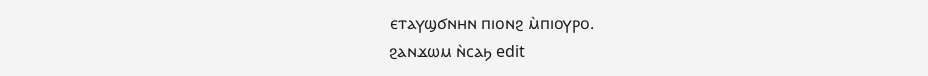ⲉⲧⲁⲩϣϭⲛⲏⲛ ⲡⲓⲟⲛϩ ⲙ̀ⲡⲓⲟⲩⲣⲟ.
ϩⲁⲛϫⲱⲙ ⲛ̀ⲥⲁϧ edit